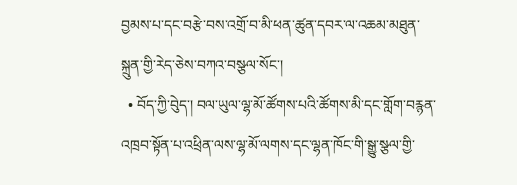བྱམས་པ་དང་བརྩེ་བས་འགྲོ་བ་མི་ཕན་ཚུན་དབར་ལ་འཆམ་མཐུན་སྐྲུན་གྱི་རེད་ཅེས་བཀའ་བསྩལ་སོང་།
  • བོད་ཀྱི་བེུད་། བལ་ཡུལ་ལྷ་མོ་ཚོགས་པའི་ཚོགས་མི་དང་གློག་བརྙན་འཁྲབ་སྟོན་པ་འཕྲིན་ལས་ལྷ་མོ་ལགས་དང་ལྷན་ཁོང་གི་སྒྱུ་སྩལ་གྱི་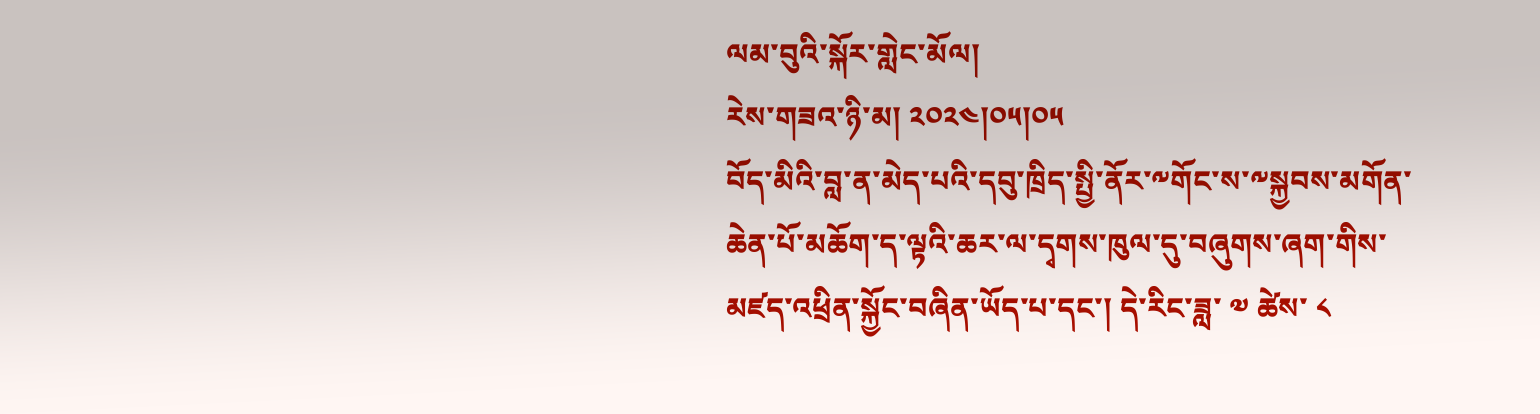ལམ་བུའི་སྐོར་གླེང་མོལ།
རེས་གཟའ་ཉི་མ། ༢༠༢༤།༠༥།༠༥
བོད་མིའི་བླ་ན་མེད་པའི་དབུ་ཁྲིད་སྤྱི་ནོར་༸གོང་ས་༸སྐྱབས་མགོན་ཆེན་པོ་མཆོག་ད་ལྟའི་ཆར་ལ་དྭགས་ཁུལ་དུ་བཞུགས་ཞག་གིས་མཛད་འཕྲིན་སྐྱོང་བཞིན་ཡོད་པ་དང་། དེ་རིང་ཟླ་ ༧ ཚེས་ ༨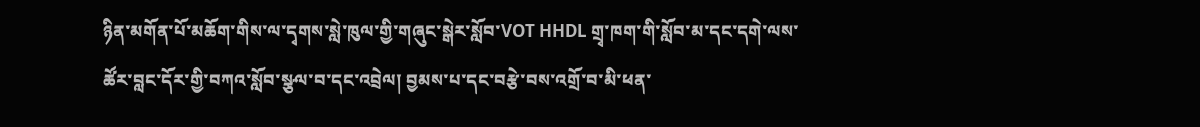ཉིན་མགོན་པོ་མཆོག་གིས་ལ་དྭགས་སླེ་ཁུལ་གྱི་གཞུང་སྒེར་སློབ་VOT HHDL གྲྭ་ཁག་གི་སློབ་མ་དང་དགེ་ལས་ཚོར་བླང་དོར་གྱི་བཀའ་སློབ་སྩལ་བ་དང་འབྲེལ། བྱམས་པ་དང་བརྩེ་བས་འགྲོ་བ་མི་ཕན་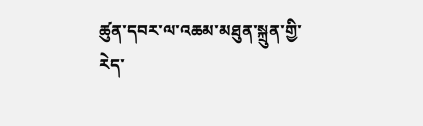ཚུན་དབར་ལ་འཆམ་མཐུན་སྐྲུན་གྱི་རེད་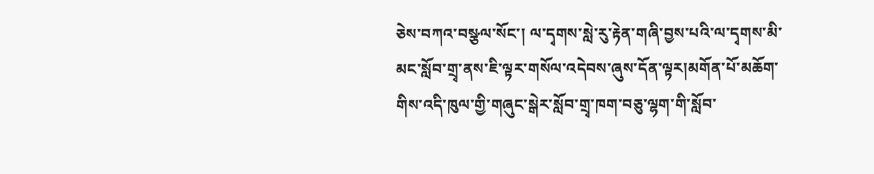ཅེས་བཀའ་བསྩལ་སོང་། ལ་དྭགས་སླེ་རུ་རྟེན་གཞི་བྱས་པའི་ལ་དྭགས་མི་མང་སློབ་གྲྭ་ནས་ཇི་ལྟར་གསོལ་འདེབས་ཞུས་དོན་ལྟར།མགོན་པོ་མཆོག་གིས་འདི་ཁུལ་གྱི་གཞུང་སྒེར་སློབ་གྲྭ་ཁག་བཅུ་ལྷག་གི་སློབ་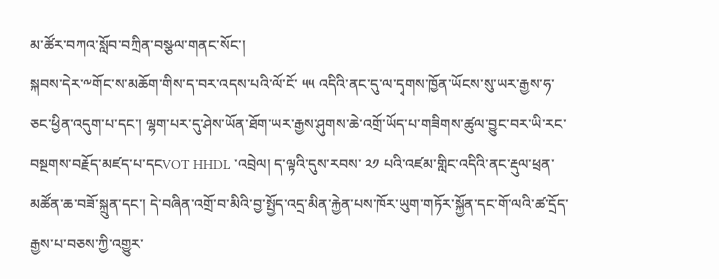མ་ཚོར་བཀའ་སློབ་བཀྲིན་བསྩལ་གནང་སོང་།
སྐབས་དེར་༸གོང་ས་མཆོག་གིས་ད་བར་འདས་པའི་ལོ་ངོ་ ༥༥ འདིའི་ནང་དུ་ལ་དྭགས་ཁྱོན་ཡོངས་སུ་ཡར་རྒྱས་ཧ་ཅང་ཕྱིན་འདུག་པ་དང་། ལྷག་པར་དུ་ཤེས་ཡོན་ཐོག་ཡར་རྒྱས་ཤུགས་ཆེ་འགྲོ་ཡོད་པ་གཟིགས་ཚུལ་བྱུང་བར་ཡི་རང་བསྔགས་བརྗོད་མཛད་པ་དངVOT HHDL ་འབྲེལ། ད་ལྟའི་དུས་རབས་ ༢༡ པའི་འཛམ་གླིང་འདིའི་ནང་རྡུལ་ཕྲན་མཚོན་ཆ་བཟོ་སྐྲུན་དང་། དེ་བཞིན་འགྲོ་བ་མིའི་བྱ་སྤྱོད་འདྲ་མིན་རྐྱེན་པས་ཁོར་ཡུག་གཏོར་སྐྱོན་དང་གོ་ལའི་ཚ་དྲོད་རྒྱས་པ་བཅས་ཀྱི་འགྱུར་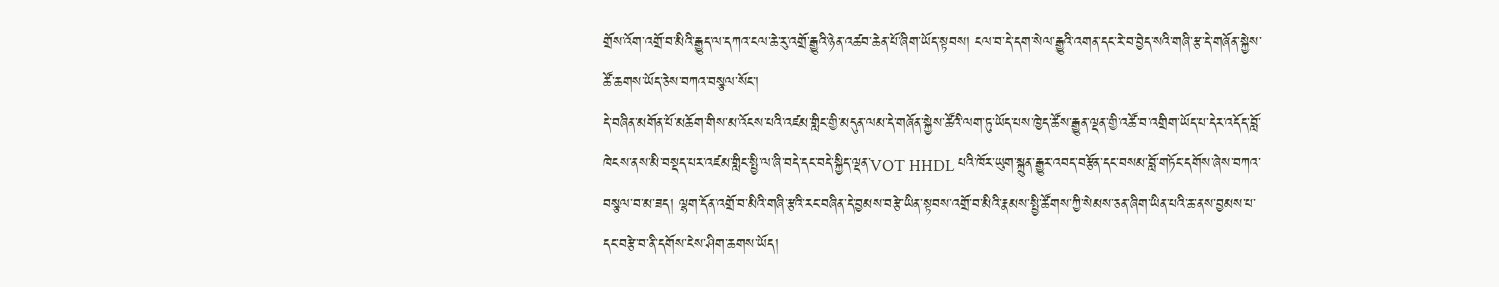གྲོས་འོག་འགྲོ་བ་མིའི་རྒྱུད་ལ་དཀའ་ངལ་ཆེ་རུ་འགྲོ་རྒྱུའི་ཉེན་འཚབ་ཆེན་པོ་ཞིག་ཡོད་སྟབས། ངལ་བ་དེ་དག་སེལ་རྒྱུའི་འགན་དང་རེ་བ་བྱེད་སའི་གཞི་རྩ་དེ་གཞོན་སྐྱེས་ཚོ་ཆགས་ཡོད་ཅེས་བཀའ་བསྩལ་སོང་།
དེ་བཞིན་མགོན་པོ་མཆོག་གིས་མ་འོངས་པའི་འཛམ་གླིང་གྱི་མདུན་ལམ་དེ་གཞོན་སྐྱེས་ཚོའི་ལག་ཏུ་ཡོད་པས་ཁྱེད་ཚོས་རྒྱུན་ལྡན་གྱི་འཚོ་བ་འགྲིག་ཡོད་པ་དེར་འདོད་བློ་ཁེངས་ནས་མི་བསྡད་པར་འཛམ་གླིང་སྤྱི་ལ་ཞི་བདེ་དང་བདེ་སྐྱིད་ལྡན་VOT HHDL པའི་ཁོར་ཡུག་སྐྲུན་རྒྱུར་འབད་བརྩོན་དང་བསམ་བློ་གཏོང་དགོས་ཞེས་བཀའ་བསྩལ་བ་མ་ཟད། ལྷག་དོན་འགྲོ་བ་མིའི་གཞི་རྩའི་རང་བཞིན་དེ་བྱམས་བརྩེ་ཡིན་སྟབས་འགྲོ་བ་མིའི་རྣམས་སྤྱི་ཚོགས་ཀྱི་སེམས་ཅན་ཞིག་ཡིན་པའི་ཆ་ནས་བྱམས་པ་དང་བརྩེ་བ་ནི་དགོས་ངེས་ཤིག་ཆགས་ཡོད།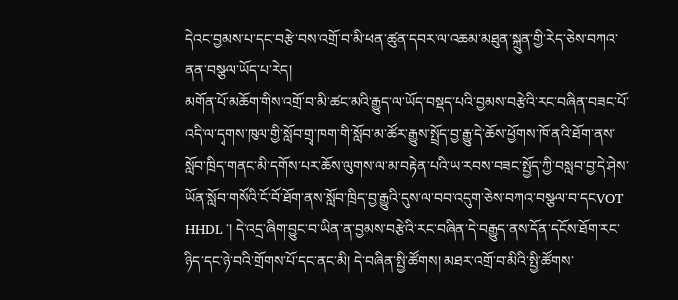དེའང་བྱམས་པ་དང་བརྩེ་བས་འགྲོ་བ་མི་ཕན་ཚུན་དབར་ལ་འཆམ་མཐུན་སྐྲུན་གྱི་རེད་ཅེས་བཀའ་ནན་བསྩལ་ཡོད་པ་རེད།
མགོན་པོ་མཆོག་གིས་འགྲོ་བ་མི་ཚང་མའི་རྒྱུད་ལ་ཡོད་བསྡད་པའི་བྱམས་བརྩེའི་རང་བཞིན་བཟང་པོ་འདི་ལ་དྭགས་ཁུལ་གྱི་སློབ་གྲྭ་ཁག་གི་སློབ་མ་ཚོར་རྒྱུས་སྤྲོད་བྱ་རྒྱུ་དེ་ཆོས་ཕྱོགས་ཁོ་ནའི་ཐོག་ནས་སློབ་ཁྲིད་གནང་མི་དགོས་པར་ཆོས་ལུགས་ལ་མ་བརྟེན་པའི་ཡ་རབས་བཟང་སྤྱོད་ཀྱི་བསླབ་བྱ་དེ་ཤེས་ཡོན་སློབ་གསོའི་ངོ་བོ་ཐོག་ནས་སློབ་ཁྲིད་བྱ་རྒྱུའི་དུས་ལ་བབ་འདུག་ཅེས་བཀའ་བསྩལ་བ་དངVOT HHDL ་། དེ་འདྲ་ཞིག་བྱུང་བ་ཡིན་ན་བྱམས་བརྩེའི་རང་བཞིན་དེ་བརྒྱུད་ནས་དོན་དངོས་ཐོག་རང་ཉིད་དང་ཉེ་བའི་གྲོགས་པོ་དང་ནང་མི། དེ་བཞིན་སྤྱི་ཚོགས། མཐར་འགྲོ་བ་མིའི་སྤྱི་ཚོགས་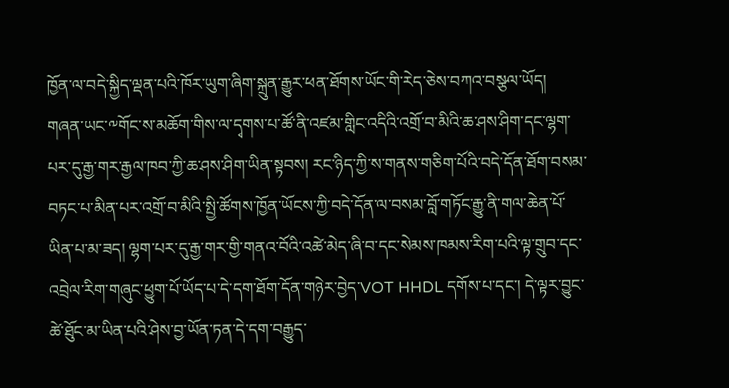ཁྱོན་ལ་བདེ་སྐྱིད་ལྡན་པའི་ཁོར་ཡུག་ཞིག་སྐྲུན་རྒྱུར་ཕན་ཐོགས་ཡོང་གི་རེད་ཅེས་བཀའ་བསྩལ་ཡོད།
གཞན་ཡང་༸གོང་ས་མཆོག་གིས་ལ་དྭགས་པ་ཚོ་ནི་འཛམ་གླིང་འདིའི་འགྲོ་བ་མིའི་ཆ་ཤས་ཤིག་དང་ལྷག་པར་དུ་རྒྱ་གར་རྒྱལ་ཁབ་ཀྱི་ཆ་ཤས་ཤིག་ཡིན་སྟབས། རང་ཉིད་ཀྱི་ས་གནས་གཅིག་པོའི་བདེ་དོན་ཐོག་བསམ་བཏང་པ་མིན་པར་འགྲོ་བ་མིའི་སྤྱི་ཚོགས་ཁྱོན་ཡོངས་ཀྱི་བདེ་དོན་ལ་བསམ་བློ་གཏོང་རྒྱུ་ནི་གལ་ཆེན་པོ་ཡིན་པ་མ་ཟད། ལྷག་པར་དུ་རྒྱ་གར་གྱི་གནའ་བོའི་འཚེ་མེད་ཞི་བ་དང་སེམས་ཁམས་རིག་པའི་ལྟ་གྲུབ་དང་འབྲེལ་རིག་གཞུང་ཕྱུག་པོ་ཡོད་པ་དེ་དག་ཐོག་དོན་གཉེར་བྱེད་VOT HHDL དགོས་པ་དང་། དེ་ལྟར་བྱུང་ཚེ་ཐོུང་མ་ཡིན་པའི་ཤེས་བྱ་ཡོན་ཏན་དེ་དག་བརྒྱུད་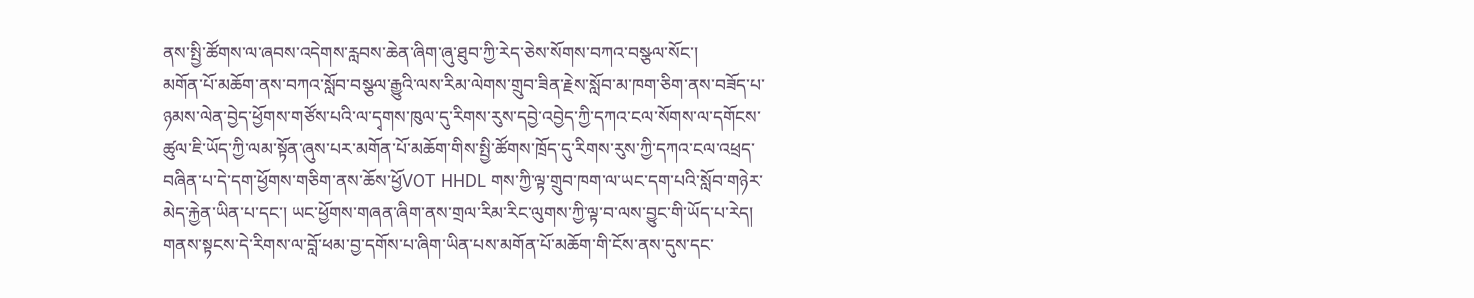ནས་སྤྱི་ཚོགས་ལ་ཞབས་འདེགས་རླབས་ཆེན་ཞིག་ཞུ་ཐུབ་ཀྱི་རེད་ཅེས་སོགས་བཀའ་བསྩལ་སོང་།
མགོན་པོ་མཆོག་ནས་བཀའ་སློབ་བསྩལ་རྒྱུའི་ལས་རིམ་ལེགས་གྲུབ་ཟིན་རྗེས་སློབ་མ་ཁག་ཅིག་ནས་བཟོད་པ་ཉམས་ལེན་བྱེད་ཕྱོགས་གཙོས་པའི་ལ་དྭགས་ཁུལ་དུ་རིགས་རུས་དབྱེ་འབྱེད་ཀྱི་དཀའ་ངལ་སོགས་ལ་དགོངས་ཚུལ་ཇི་ཡོད་ཀྱི་ལམ་སྟོན་ཞུས་པར་མགོན་པོ་མཆོག་གིས་སྤྱི་ཚོགས་ཁྲོད་དུ་རིགས་རུས་ཀྱི་དཀའ་ངལ་འཕྲད་བཞིན་པ་དེ་དག་ཕྱོགས་གཅིག་ནས་ཆོས་ཕྱོVOT HHDL གས་ཀྱི་ལྟ་གྲུབ་ཁག་ལ་ཡང་དག་པའི་སློབ་གཉེར་མེད་རྐྱེན་ཡིན་པ་དང་། ཡང་ཕྱོགས་གཞན་ཞིག་ནས་གྲལ་རིམ་རིང་ལུགས་ཀྱི་ལྟ་བ་ལས་བྱུང་གི་ཡོད་པ་རེད། གནས་སྟངས་དེ་རིགས་ལ་བློ་ཕམ་བྱ་དགོས་པ་ཞིག་ཡིན་པས་མགོན་པོ་མཆོག་གི་ངོས་ནས་དུས་དང་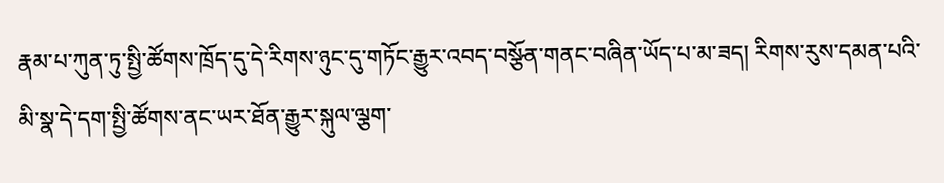རྣམ་པ་ཀུན་ཏུ་སྤྱི་ཚོགས་ཁྲོད་དུ་དེ་རིགས་ཉུང་དུ་གཏོང་རྒྱུར་འབད་བསྩོན་གནང་བཞིན་ཡོད་པ་མ་ཟད། རིགས་རུས་དམན་པའི་མི་སྣ་དེ་དག་སྤྱི་ཚོགས་ནང་ཡར་ཐོན་རྒྱུར་སྐུལ་ལྕག་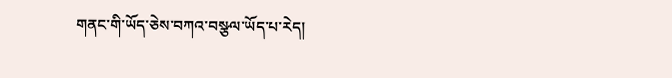གནང་གི་ཡོད་ཅེས་བཀའ་བསྩལ་ཡོད་པ་རེད།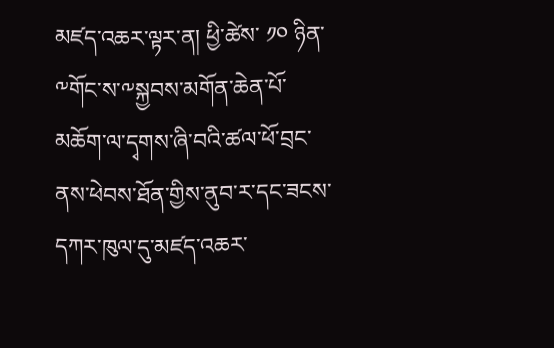མཛད་འཆར་ལྟར་ན། ཕྱི་ཚེས་ ༡༠ ཉིན་༸གོང་ས་༸སྐྱབས་མགོན་ཆེན་པོ་མཆོག་ལ་དྭགས་ཞི་བའི་ཚལ་ཕོ་བྲང་ནས་ཕེབས་ཐོན་གྱིས་ནུབ་ར་དང་ཟངས་དཀར་ཁུལ་དུ་མཛད་འཆར་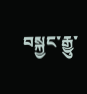བསྐྱང་རྒྱུ་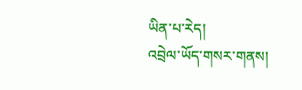ཡིན་པ་རེད།
འབྲེལ་ཡོད་གསར་གནས།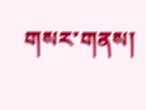གསར་གནས།